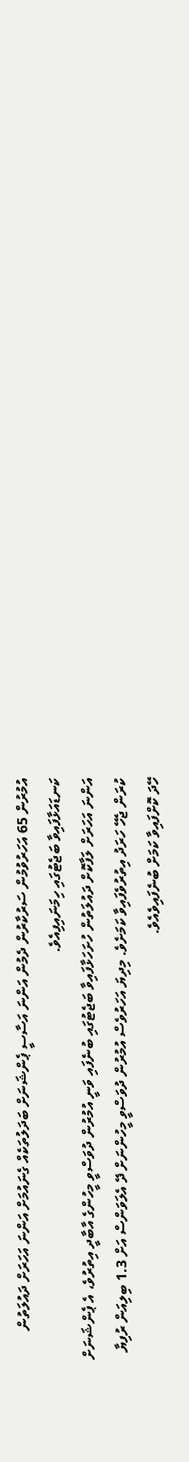އުމުރުން 65 އަހަރުވުމުން ސަރުކާރުން ދެމުން އަންނަ އަސާސީ ޕެންޝަނަށް ބަދަލުތަކެއް ގެނައުމަށް އަންނަ އަހަރަށް ދައުލަތުން ކަނޑައަޅާފައިވާ ބަޖެޓުގައި ހިމަނައިފިއެވެ.
އަންނަ އަހަރަށް ލަފާކޮށް ދައުލަތުން ހުށަހަޅާފައިވާ ބަޖެޓުގައި ބުނެފައި ވަނީ އުމުރުން ދުވަސްވީ މީހުންގެ އާބާދީ އިތުރުވެ، އެ ޕެންޝަނަށް ކުރަން ޖެހޭ ހަރަދު އިތުރުވެފައިވާ ކަމަށެވެ. މިދިޔަ އަހަރުވެސް އުމުރުން ދުވަސްވީ މީހުންނަށް ދޭ އެލަވަންސް އަށް 1.3 ބިލިއަން ރުފިޔާ ހޭދަ ކޮށްފައިވާ ކަމަށް ބުނެފައިވެއެވެ.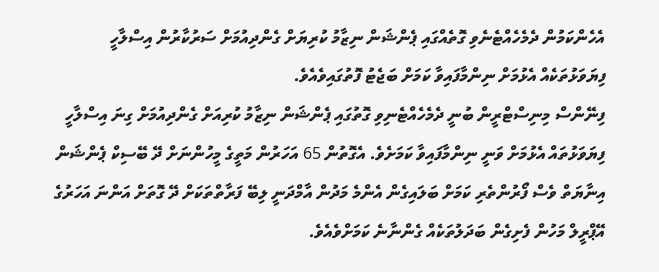އެހެންކަމުން ދެމެހެއްޓެނެވި ގޮތެއްގައި ޕެންޝަން ނިޒާމު ކުރިޔަށް ގެންދިއުމަށް ސަރުކާރުން އިސްލާހީ ފިޔަވަޅުތަކެއް އެޅުމަށް ނިންމާފައިވާ ކަމަށް ބަޖެޓު ފޮތުގައިވެއެވެ.
ފިނޭންސް މިނިސްޓްރީން ބުނީ ދެމެހެއްޓެނިވި ގޮތުގައި ޕެންޝަން ނިޒާމު ކުރިއަށް ގެންދިއުމަށް ގިނަ އިސްލާހީ ފިޔަވަޅުތައް އެޅުމަށް ވަނީ ނިންމާފައިވާ ކަމަށެވެ. އެގޮތުން 65 އަހަރުން މަތީގެ މީހުންނަށް ދޭ ބޭސިކް ޕެންޝަން އިނާޔަތް ވެސް ފޯރުންތެރި ކަމަށް ބަލައިގެން އެންމެ މަދުން އާމްދަނީ ލިބޭ ފަރާތްތަކަށް ދޭ ގޮތަށް އަންނަ އަހަރުގެ އޭޕްރީލް މަހުން ފެށިގެން ބަދަލުތަކެއް ގެންނާނެ ކަމަށްވެއެވެ.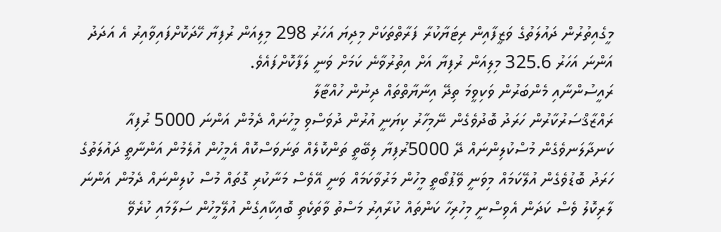މީގެއިތުރުން ދައުލަތުގެ ވަޒީފާއިން ރިޓަޔާކުރާ ފަރާތްތަކަށް މިދިޔަ އަހަރު 298 މިލިއަން ރުފިޔާ ހޭދަކޮށްފައިވާއިރު އެ އަދަދު އަންނަ އަހަރު 325.6 މިލިއަން ރުފިޔާ އަށް އިތުރުވާނެ ކަމަށް ވަނީ ލަފާކޮށްފައެވެ.
ރައީސުންނާއި މެންބަރުން ވަކިވީމަ ތިދޭ އިނާޔާތްތައް ދިނުން ހުއްޓާލާ
ރައްޒާޤްސަރުކާރުން ހަރަދު ބޮދުވެގެން ނޭމިހާރު ކިޔަނީ އުރުން ދުވަސްވި މީހުނައް ދެމުން އަންނަ 5000 ރުފިއާ ކަނދާލަނވެގެން މުސްކުލިންނައް ދޭ 5000ރުފިޔާ ލިބޭތީ ތަންކޮލެއް ތަނަވަސްކޮއް އެމީހުން އުލެމުން އަންނާތީ ދައުލަތުގެ ހަރަދު ބޮޑުވެގެން އުލޭކަމައް މިވަނީ ވޭޕުބޯތީ މީހުން މަރުވާކަމައް ވަނީ އޭވެސް މަނާކުރި ގޮތައް މުސް ކުލިންނައް ދެމުން އަންނަ ލާރިކޮލު ވެސް ކަދަން އެވިސްނީ މިހުރިހާ ކަންތައް ކުރާއިރު މަސްތު ވާތަކެތި ބޮއިކާއިގެން އުލޭމީހުން ސަލާމައި ކުރެވޭ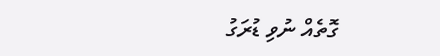ގޮތެއް ނުވި ޑުރަގު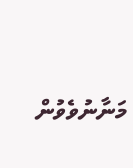މަނާނުވެވުން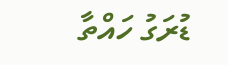ޑުރަގު ހައްތާ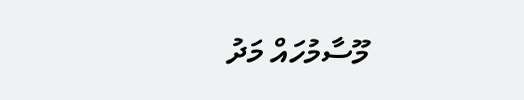މޫސާމުހައް މަދު